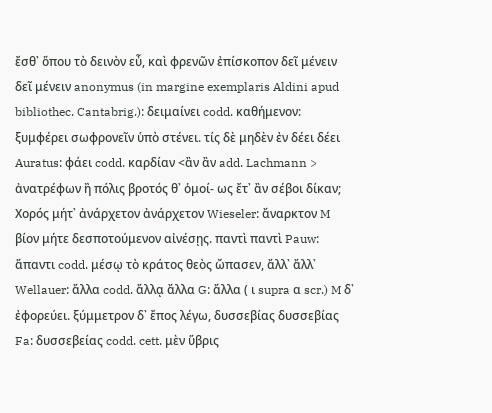ἔσθ᾽ ὅπου τὸ δεινὸν εὖ, καὶ φρενῶν ἐπίσκοπον δεῖ μένειν δεῖ μένειν anonymus (in margine exemplaris Aldini apud bibliothec. Cantabrig.): δειμαίνει codd. καθήμενον: ξυμφέρει σωφρονεῖν ὑπὸ στένει. τίς δὲ μηδὲν ἐν δέει δέει Auratus: φάει codd. καρδίαν <ἂν ἂν add. Lachmann > ἀνατρέφων ἢ πόλις βροτός θ᾽ ὁμοί- ως ἔτ᾽ ἂν σέβοι δίκαν; Χορός μήτ᾽ ἀνάρχετον ἀνάρχετον Wieseler: ἄναρκτον M βίον μήτε δεσποτούμενον αἰνέσῃς. παντὶ παντὶ Pauw: ἅπαντι codd. μέσῳ τὸ κράτος θεὸς ὤπασεν, ἄλλ᾽ ἄλλ᾽ Wellauer: ἄλλα codd. ἄλλᾳ ἄλλα G: ἄλλα ( ι supra α scr.) M δ᾽ ἐφορεύει. ξύμμετρον δ᾽ ἔπος λέγω, δυσσεβίας δυσσεβίας Fa: δυσσεβείας codd. cett. μὲν ὕβρις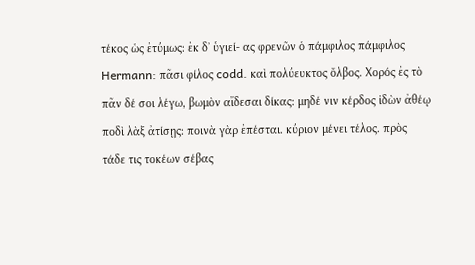τέκος ὡς ἐτύμως: ἐκ δ᾽ ὑγιεί- ας φρενῶν ὁ πάμφιλος πάμφιλος Hermann: πᾶσι φίλος codd. καὶ πολύευκτος ὄλβος. Χορός ἐς τὸ πᾶν δέ σοι λέγω, βωμὸν αἴδεσαι δίκας: μηδέ νιν κέρδος ἰδὼν ἀθέῳ ποδὶ λὰξ ἀτίσῃς: ποινὰ γὰρ ἐπέσται. κύριον μένει τέλος. πρὸς τάδε τις τοκέων σέβας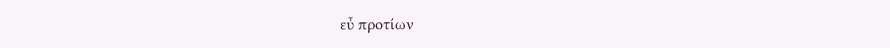εὖ προτίων